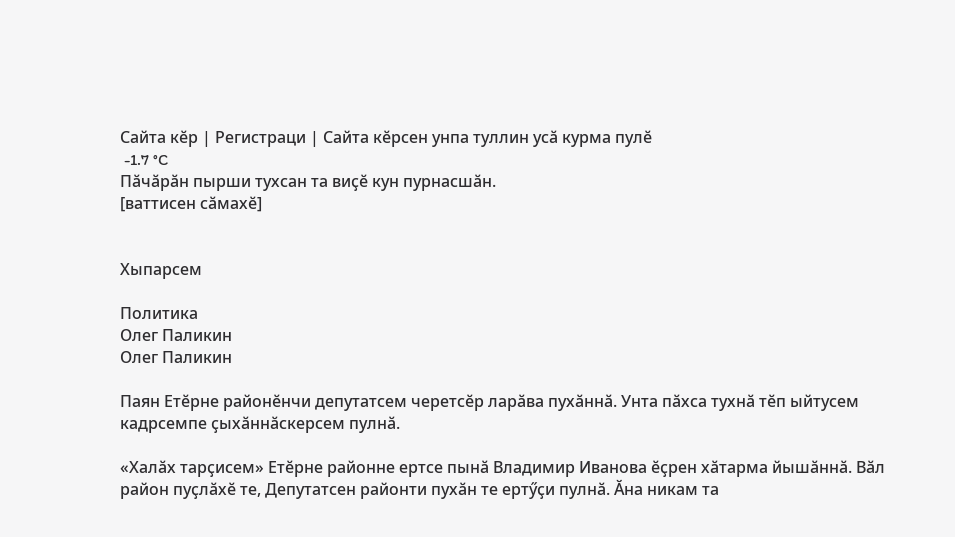Сайта кӗр | Регистраци | Сайта кӗрсен унпа туллин усӑ курма пулӗ
 -1.7 °C
Пӑчӑрӑн пырши тухсан та виҫӗ кун пурнасшӑн.
[ваттисен сӑмахӗ]


Хыпарсем

Политика
Олег Паликин
Олег Паликин

Паян Етӗрне районӗнчи депутатсем черетсӗр ларӑва пухӑннӑ. Унта пӑхса тухнӑ тӗп ыйтусем кадрсемпе ҫыхӑннӑскерсем пулнӑ.

«Халӑх тарҫисем» Етӗрне районне ертсе пынӑ Владимир Иванова ӗҫрен хӑтарма йышӑннӑ. Вӑл район пуҫлӑхӗ те, Депутатсен районти пухӑн те ертӳҫи пулнӑ. Ӑна никам та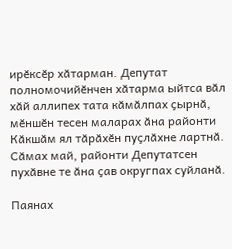ирӗксӗр хӑтарман. Депутат полномочийӗнчен хӑтарма ыйтса вӑл хӑй аллипех тата кӑмӑлпах ҫырнӑ, мӗншӗн тесен маларах ӑна районти Кӑкшӑм ял тӑрӑхӗн пуҫлӑхне лартнӑ. Сӑмах май, районти Депутатсен пухӑвне те ӑна ҫав округпах суйланӑ.

Паянах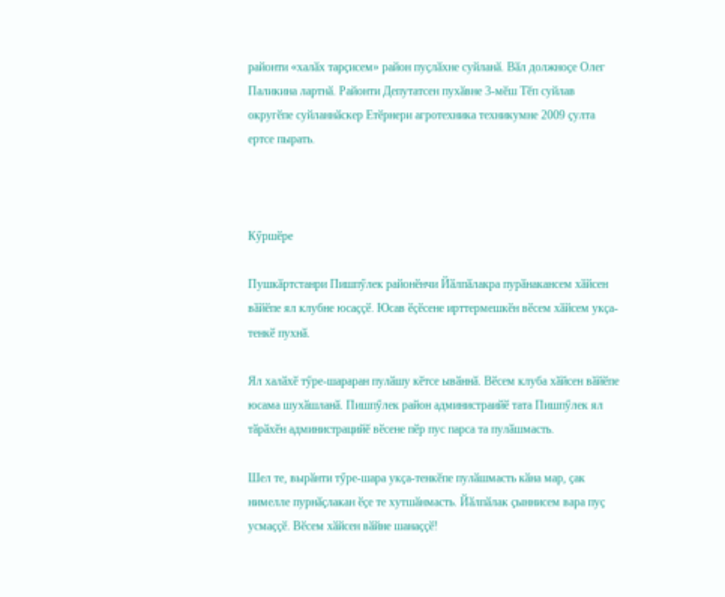районти «халӑх тарҫисем» район пуҫлӑхне суйланӑ. Вӑл должноҫе Олег Паликина лартнӑ. Районти Депутатсен пухӑвне 3-мӗш Тӗп суйлав округӗпе суйланнӑскер Етӗрнери агротехника техникумне 2009 ҫулта ертсе пырать.



Кӳршӗре

Пушкӑртстанри Пишпӳлек районӗнчи Йӑлпӑлакра пурӑнакансем хӑйсен вӑйӗпе ял клубне юсаҫҫӗ. Юсав ӗҫӗсене ирттермешкӗн вӗсем хӑйсем укҫа-тенкӗ пухнӑ.

Ял халӑхӗ тӳре-шараран пулӑшу кӗтсе ывӑннӑ. Вӗсем клуба хӑйсен вӑйӗпе юсама шухӑшланӑ. Пишпӳлек район администраийӗ тата Пишпӳлек ял тӑрӑхӗн администрацийӗ вӗсене пӗр пус парса та пулӑшмасть.

Шел те, вырӑнти тӳре-шара укҫа-тенкӗпе пулӑшмасть кӑна мар, ҫак нимелле пурнӑҫлакан ӗҫе те хутшӑнмасть. Йӑлпӑлак ҫыннисем вара пуҫ усмаҫҫӗ. Вӗсем хӑйсен вӑйне шанаҫҫӗ!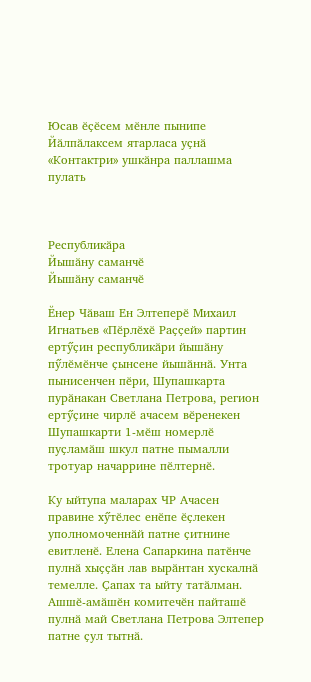Юсав ӗҫӗсем мӗнле пынипе Йӑлпӑлаксем ятарласа уҫнӑ «Контактри» ушкӑнра паллашма пулать



Республикӑра
Йышӑну саманчӗ
Йышӑну саманчӗ

Ӗнер Чӑваш Ен Элтеперӗ Михаил Игнатьев «Пӗрлӗхӗ Раҫҫей» партин ертӳҫин республикӑри йышӑну пӳлӗмӗнче ҫынсене йышӑннӑ. Унта пынисенчен пӗри, Шупашкарта пурӑнакан Светлана Петрова, регион ертӳҫине чирлӗ ачасем вӗренекен Шупашкарти 1-мӗш номерлӗ пуҫламӑш шкул патне пымалли тротуар начаррине пӗлтернӗ.

Ку ыйтупа маларах ЧР Ачасен правине хӳтӗлес енӗпе ӗҫлекен уполномоченнӑй патне ҫитнине евитленӗ. Елена Сапаркина патӗнче пулнӑ хыҫҫӑн лав вырӑнтан хускалнӑ темелле. Ҫапах та ыйту татӑлман. Ашшӗ-амӑшӗн комитечӗн пайташӗ пулнӑ май Светлана Петрова Элтепер патне ҫул тытнӑ.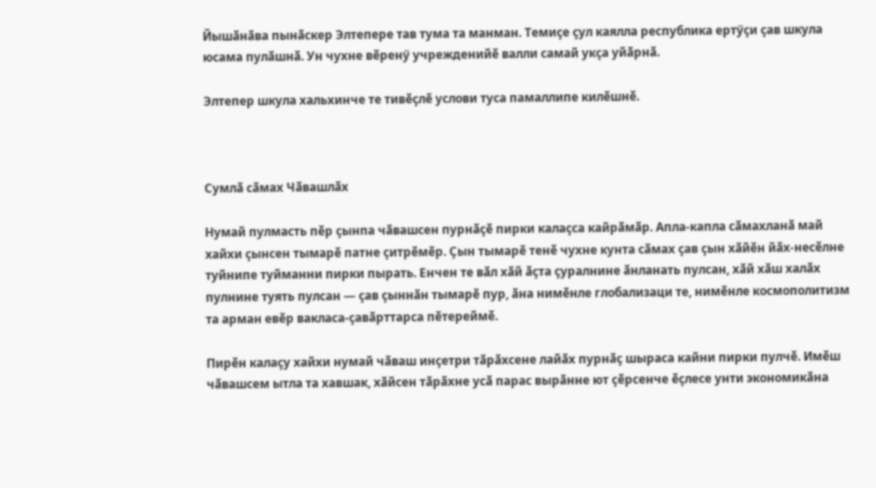Йышӑнӑва пынӑскер Элтепере тав тума та манман. Темиҫе ҫул каялла республика ертӳҫи ҫав шкула юсама пулӑшнӑ. Ун чухне вӗренӳ учрежденийӗ валли самай укҫа уйӑрнӑ.

Элтепер шкула хальхинче те тивӗҫлӗ услови туса памаллипе килӗшнӗ.



Сумлӑ сӑмах Чӑвашлӑх

Нумай пулмасть пӗр ҫынпа чӑвашсен пурнӑҫӗ пирки калаҫса кайрӑмӑр. Апла-капла сӑмахланӑ май хайхи ҫынсен тымарӗ патне ҫитрӗмӗр. Ҫын тымарӗ тенӗ чухне кунта сӑмах ҫав ҫын хӑйӗн йӑх-несӗлне туйнипе туйманни пирки пырать. Енчен те вӑл хӑй ӑҫта ҫуралнине ӑнланать пулсан, хӑй хӑш халӑх пулнине туять пулсан — ҫав ҫыннӑн тымарӗ пур, ӑна нимӗнле глобализаци те, нимӗнле космополитизм та арман евӗр вакласа-ҫавӑрттарса пӗтереймӗ.

Пирӗн калаҫу хайхи нумай чӑваш инҫетри тӑрӑхсене лайӑх пурнӑҫ шыраса кайни пирки пулчӗ. Имӗш чӑвашсем ытла та хавшак, хӑйсен тӑрӑхне усӑ парас вырӑнне ют ҫӗрсенче ӗҫлесе унти экономикӑна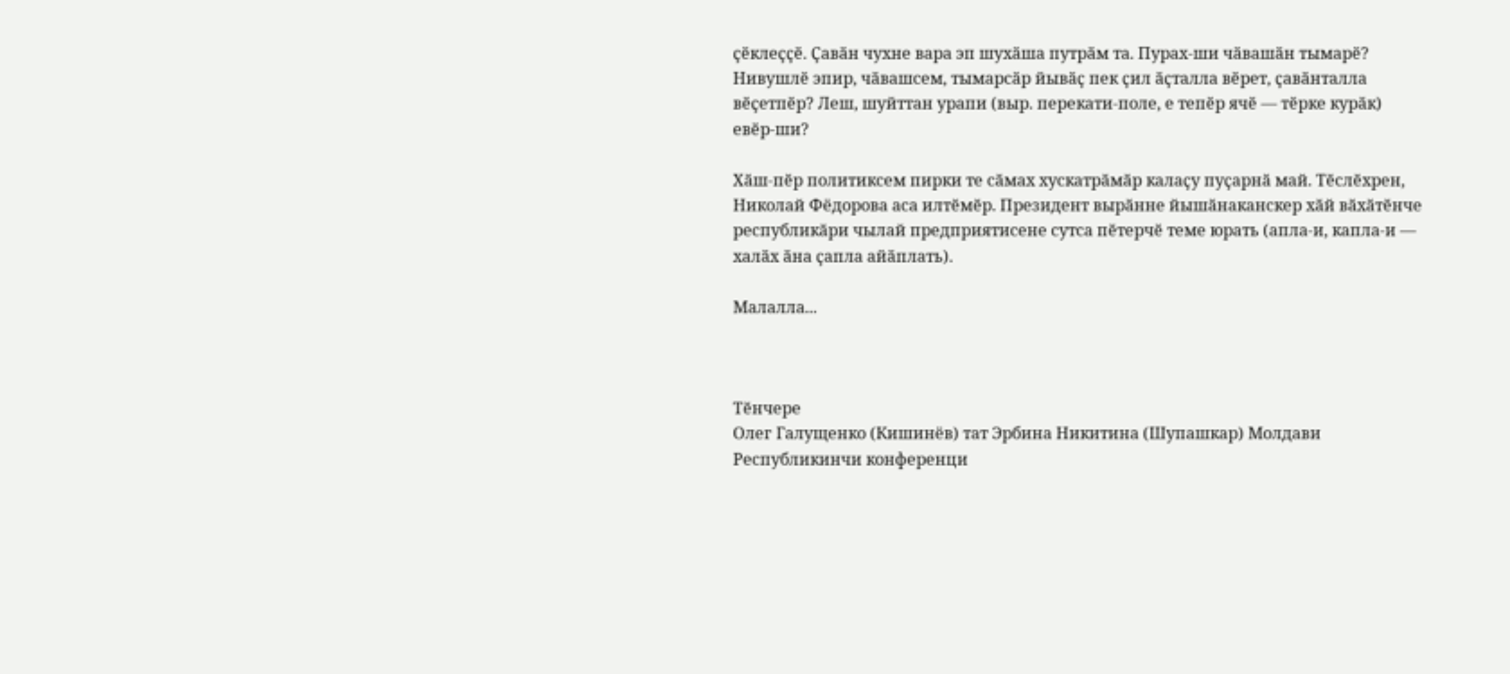ҫӗклеҫҫӗ. Ҫавӑн чухне вара эп шухӑша путрӑм та. Пурах-ши чӑвашӑн тымарӗ? Нивушлӗ эпир, чӑвашсем, тымарсӑр йывӑҫ пек ҫил ӑҫталла вӗрет, ҫавӑнталла вӗҫетпӗр? Леш, шуйттан урапи (выр. перекати-поле, е тепӗр ячӗ — тӗрке курӑк) евӗр-ши?

Хӑш-пӗр политиксем пирки те сӑмах хускатрӑмӑр калаҫу пуҫарнӑ май. Тӗслӗхрен, Николай Фёдорова аса илтӗмӗр. Президент вырӑнне йышӑнаканскер хӑй вӑхӑтӗнче республикӑри чылай предприятисене сутса пӗтерчӗ теме юрать (апла-и, капла-и — халӑх ӑна ҫапла айӑплать).

Малалла...



Тӗнчере
Олег Галущенко (Кишинёв) тат Эрбина Никитина (Шупашкар) Молдави Республикинчи конференци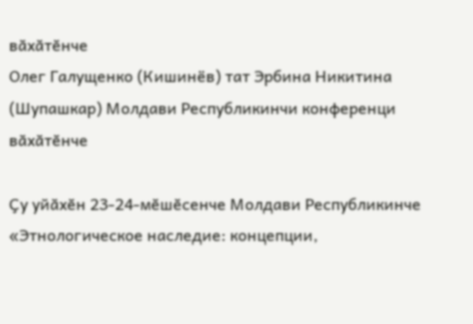вӑхӑтӗнче
Олег Галущенко (Кишинёв) тат Эрбина Никитина (Шупашкар) Молдави Республикинчи конференци вӑхӑтӗнче

Ҫу уйӑхӗн 23-24-мӗшӗсенче Молдави Республикинче «Этнологическое наследие: концепции,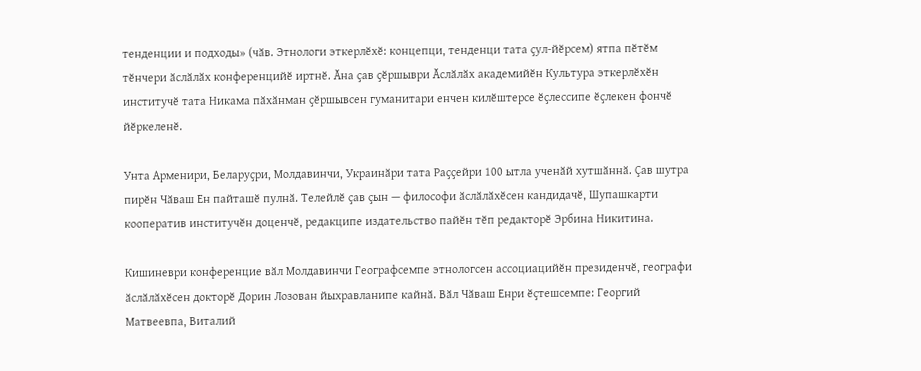тенденции и подходы» (чӑв. Этнологи эткерлӗхӗ: концепци, тенденци тата ҫул-йӗрсем) ятпа пӗтӗм тӗнчери ӑслӑлӑх конференцийӗ иртнӗ. Ӑна ҫав ҫӗршыври Ӑслӑлӑх академийӗн Культура эткерлӗхӗн институчӗ тата Никама пӑхӑнман ҫӗршывсен гуманитари енчен килӗштерсе ӗҫлессипе ӗҫлекен фончӗ йӗркеленӗ.

Унта Арменири, Беларуҫри, Молдавинчи, Украинӑри тата Раҫҫейри 100 ытла ученӑй хутшӑннӑ. Ҫав шутра пирӗн Чӑваш Ен пайташӗ пулнӑ. Телейлӗ ҫав ҫын — философи ӑслӑлӑхӗсен кандидачӗ, Шупашкарти кооператив институчӗн доценчӗ, редакципе издательство пайӗн тӗп редакторӗ Эрбина Никитина.

Кишиневри конференцие вӑл Молдавинчи Географсемпе этнологсен ассоциацийӗн президенчӗ, географи ӑслӑлӑхӗсен докторӗ Дорин Лозован йыхравланипе кайнӑ. Вӑл Чӑваш Енри ӗҫтешсемпе: Георгий Матвеевпа, Виталий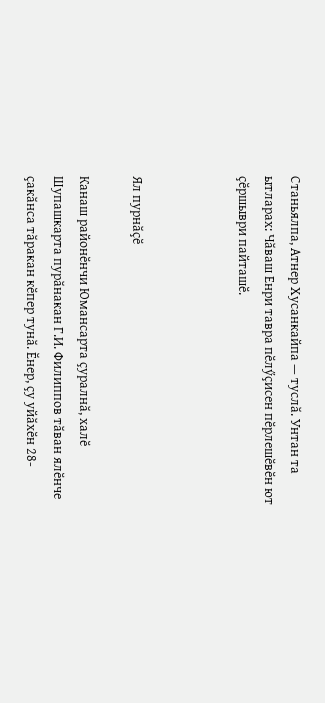Станьялпа, Атнер Хусанкайпа — туслӑ. Унтан та ытларах: Чӑваш Енри тавра пӗлӳҫисен пӗрлешӗвӗн ют ҫӗршыври пайташӗ.



Ял пурнӑҫӗ

Канаш районӗнчи Юмансарта ҫуралнӑ, халӗ Шупашкарта пурӑнакан Г.И. Филиппов тӑван ялӗнче ҫакӑнса тӑракан кӗпер тунӑ. Ӗнер, ҫу уйӑхӗн 28-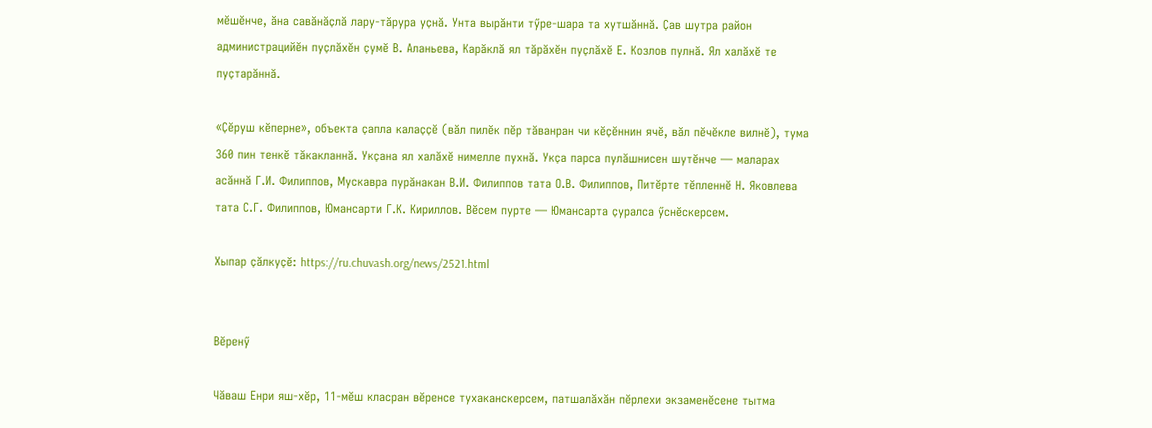мӗшӗнче, ӑна савӑнӑҫлӑ лару-тӑрура уҫнӑ. Унта вырӑнти тӳре-шара та хутшӑннӑ. Ҫав шутра район администрацийӗн пуҫлӑхӗн ҫумӗ В. Аланьева, Карӑклӑ ял тӑрӑхӗн пуҫлӑхӗ Е. Козлов пулнӑ. Ял халӑхӗ те пуҫтарӑннӑ.

«Ҫӗруш кӗперне», объекта ҫапла калаҫҫӗ (вӑл пилӗк пӗр тӑванран чи кӗҫӗннин ячӗ, вӑл пӗчӗкле вилнӗ), тума 360 пин тенкӗ тӑкакланнӑ. Укҫана ял халӑхӗ нимелле пухнӑ. Укҫа парса пулӑшнисен шутӗнче — маларах асӑннӑ Г.И. Филиппов, Мускавра пурӑнакан В.И. Филиппов тата О.В. Филиппов, Питӗрте тӗпленнӗ Н. Яковлева тата С.Г. Филиппов, Юмансарти Г.К. Кириллов. Вӗсем пурте — Юмансарта ҫуралса ӳснӗскерсем.

Хыпар ҫӑлкуҫӗ: https://ru.chuvash.org/news/2521.html


Вӗренӳ

Чӑваш Енри яш-хӗр, 11-мӗш класран вӗренсе тухаканскерсем, патшалӑхӑн пӗрлехи экзаменӗсене тытма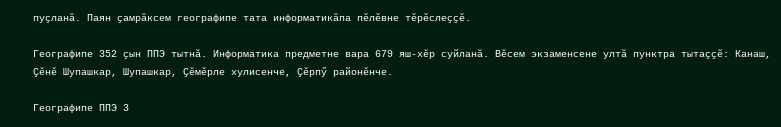пуҫланӑ. Паян ҫамрӑксем географипе тата информатикӑпа пӗлӗвне тӗрӗслеҫҫӗ.

Географипе 352 ҫын ППЭ тытнӑ. Информатика предметне вара 679 яш-хӗр суйланӑ. Вӗсем экзаменсене ултӑ пунктра тытаҫҫӗ: Канаш, Ҫӗнӗ Шупашкар, Шупашкар, Ҫӗмӗрле хулисенче, Ҫӗрпӳ районӗнче.

Географипе ППЭ 3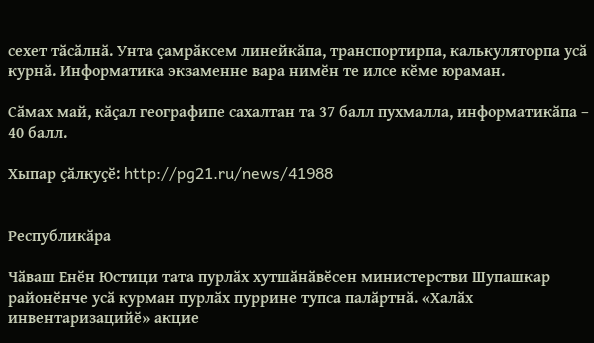сехет тӑсӑлнӑ. Унта ҫамрӑксем линейкӑпа, транспортирпа, калькуляторпа усӑ курнӑ. Информатика экзаменне вара нимӗн те илсе кӗме юраман.

Сӑмах май, кӑҫал географипе сахалтан та 37 балл пухмалла, информатикӑпа – 40 балл.

Хыпар ҫӑлкуҫӗ: http://pg21.ru/news/41988


Республикӑра

Чӑваш Енӗн Юстици тата пурлӑх хутшӑнӑвӗсен министерстви Шупашкар районӗнче усӑ курман пурлӑх пуррине тупса палӑртнӑ. «Халӑх инвентаризацийӗ» акцие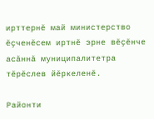ирттернӗ май министерство ӗҫченӗсем иртнӗ эрне вӗҫӗнче асӑннӑ муниципалитетра тӗрӗслев йӗркеленӗ.

Районти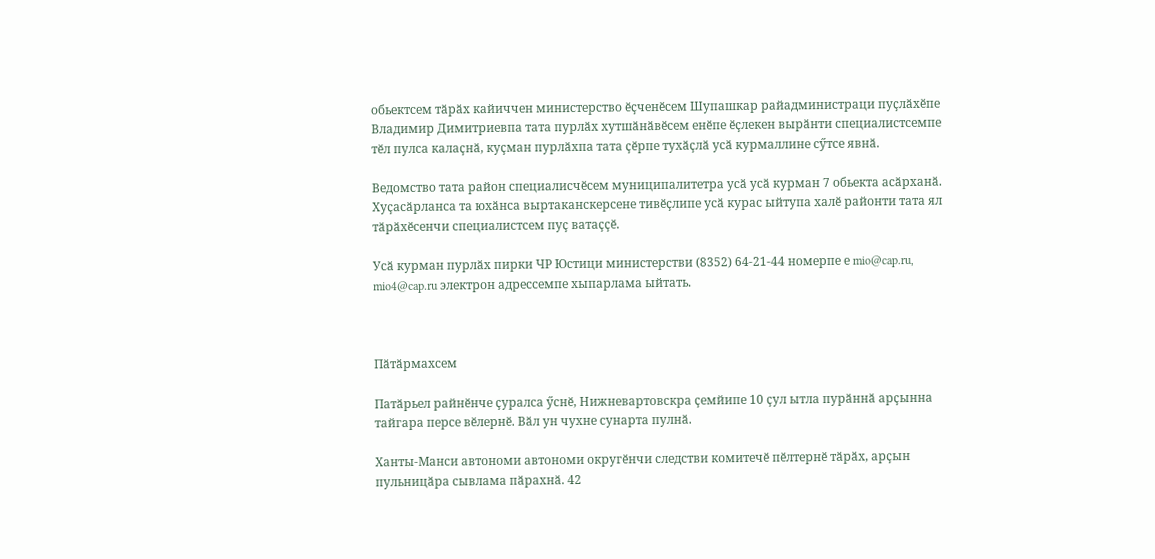обьектсем тӑрӑх кайиччен министерство ӗҫченӗсем Шупашкар райадминистраци пуҫлӑхӗпе Владимир Димитриевпа тата пурлӑх хутшӑнӑвӗсем енӗпе ӗҫлекен вырӑнти специалистсемпе тӗл пулса калаҫнӑ, куҫман пурлӑхпа тата ҫӗрпе тухӑҫлӑ усӑ курмаллине сӳтсе явнӑ.

Ведомство тата район специалисчӗсем муниципалитетра усӑ усӑ курман 7 обьекта асӑрханӑ. Хуҫасӑрланса та юхӑнса выртаканскерсене тивӗҫлипе усӑ курас ыйтупа халӗ районти тата ял тӑрӑхӗсенчи специалистсем пуҫ ватаҫҫӗ.

Усӑ курман пурлӑх пирки ЧР Юстици министерстви (8352) 64-21-44 номерпе е mio@cap.ru, mio4@cap.ru электрон адрессемпе хыпарлама ыйтать.



Пӑтӑрмахсем

Патӑрьел райнӗнче ҫуралса ӳснӗ, Нижневартовскра ҫемйипе 10 ҫул ытла пурӑннӑ арҫынна тайгара персе вӗлернӗ. Вӑл ун чухне сунарта пулнӑ.

Ханты-Манси автономи автономи округӗнчи следстви комитечӗ пӗлтернӗ тӑрӑх, арҫын пульницӑра сывлама пӑрахнӑ. 42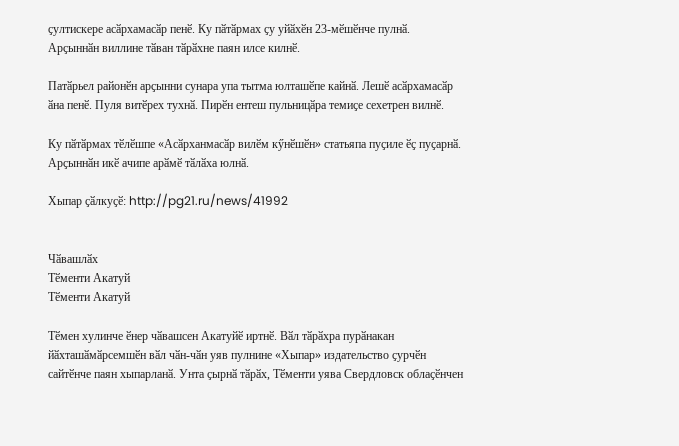ҫултискере асӑрхамасӑр пенӗ. Ку пӑтӑрмах ҫу уйӑхӗн 23-мӗшӗнче пулнӑ. Арҫыннӑн виллине тӑван тӑрӑхне паян илсе килнӗ.

Патӑрьел районӗн арҫынни сунара упа тытма юлташӗпе кайнӑ. Лешӗ асӑрхамасӑр ӑна пенӗ. Пуля витӗрех тухнӑ. Пирӗн ентеш пульницӑра темиҫе сехетрен вилнӗ.

Ку пӑтӑрмах тӗлӗшпе «Асӑрханмасӑр вилӗм кӳнӗшӗн» статьяпа пуҫиле ӗҫ пуҫарнӑ. Арҫыннӑн икӗ ачипе арӑмӗ тӑлӑха юлнӑ.

Хыпар ҫӑлкуҫӗ: http://pg21.ru/news/41992


Чӑвашлӑх
Тӗменти Акатуй
Тӗменти Акатуй

Тӗмен хулинче ӗнер чӑвашсен Акатуйӗ иртнӗ. Вӑл тӑрӑхра пурӑнакан йӑхташӑмӑрсемшӗн вӑл чӑн-чӑн уяв пулнине «Хыпар» издательство ҫурчӗн сайтӗнче паян хыпарланӑ. Унта ҫырнӑ тӑрӑх, Тӗменти уява Свердловск облаҫӗнчен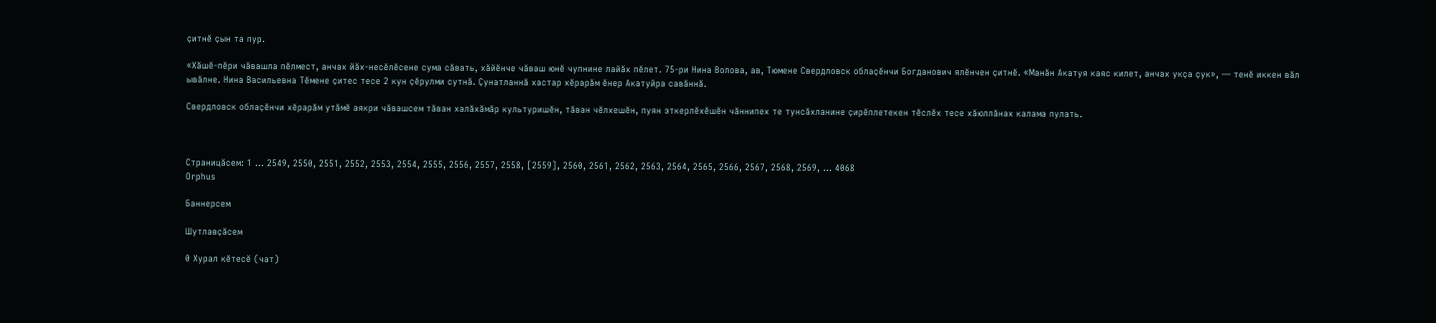ҫитнӗ ҫын та пур.

«Хӑшӗ-пӗри чӑвашла пӗлмест, анчах йӑх-несӗлӗсене сума сӑвать, хӑйӗнче чӑваш юнӗ чупнине лайӑх пӗлет. 75-ри Нина Волова, ав, Тюмене Свердловск облаҫӗнчи Богданович ялӗнчен ҫитнӗ. «Манӑн Акатуя каяс килет, анчах укҫа ҫук», — тенӗ иккен вӑл ывӑлне. Нина Васильевна Тӗмене ҫитес тесе 2 кун ҫӗрулми сутнӑ. Ҫунатланнӑ хастар хӗрарӑм ӗнер Акатуйра савӑннӑ.

Свердловск облаҫӗнчи хӗрарӑм утӑмӗ аякри чӑвашсем тӑван халӑхӑмӑр культуришӗн, тӑван чӗлхешӗн, пуян эткерлӗхӗшӗн чӑннипех те тунсӑхланине ҫирӗплетекен тӗслӗх тесе хӑюллӑнах калама пулать.



Страницӑсем: 1 ... 2549, 2550, 2551, 2552, 2553, 2554, 2555, 2556, 2557, 2558, [2559], 2560, 2561, 2562, 2563, 2564, 2565, 2566, 2567, 2568, 2569, ... 4068
Orphus

Баннерсем

Шутлавҫӑсем

0 Хурал кӗтесӗ (чат)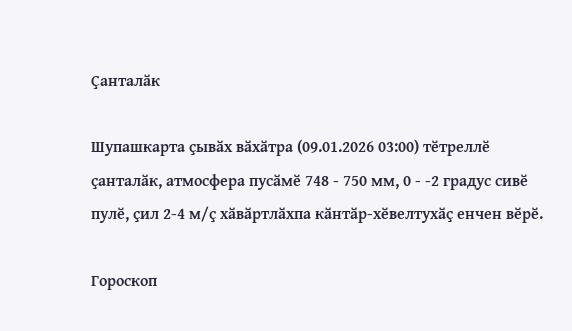Ҫанталӑк

Шупашкарта ҫывӑх вӑхӑтра (09.01.2026 03:00) тӗтреллӗ ҫанталӑк, атмосфера пусӑмӗ 748 - 750 мм, 0 - -2 градус сивӗ пулӗ, ҫил 2-4 м/ҫ хӑвӑртлӑхпа кӑнтӑр-хӗвелтухӑҫ енчен вӗрӗ.

Гороскоп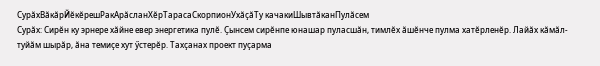СурӑхВӑкӑрЙӗкӗрешРакАрӑсланХӗрТарасаСкорпионУхӑҫӑТу качакиШывтӑканПулӑсем
Сурӑх: Сирӗн ку эрнере хӑйне евер энергетика пулӗ. Ҫынсем сирӗнпе юнашар пуласшӑн, тимлӗх ӑшӗнче пулма хатӗрленӗр. Лайӑх кӑмӑл-туйӑм шырӑр, ӑна темиҫе хут ӳстерӗр. Тахҫанах проект пуҫарма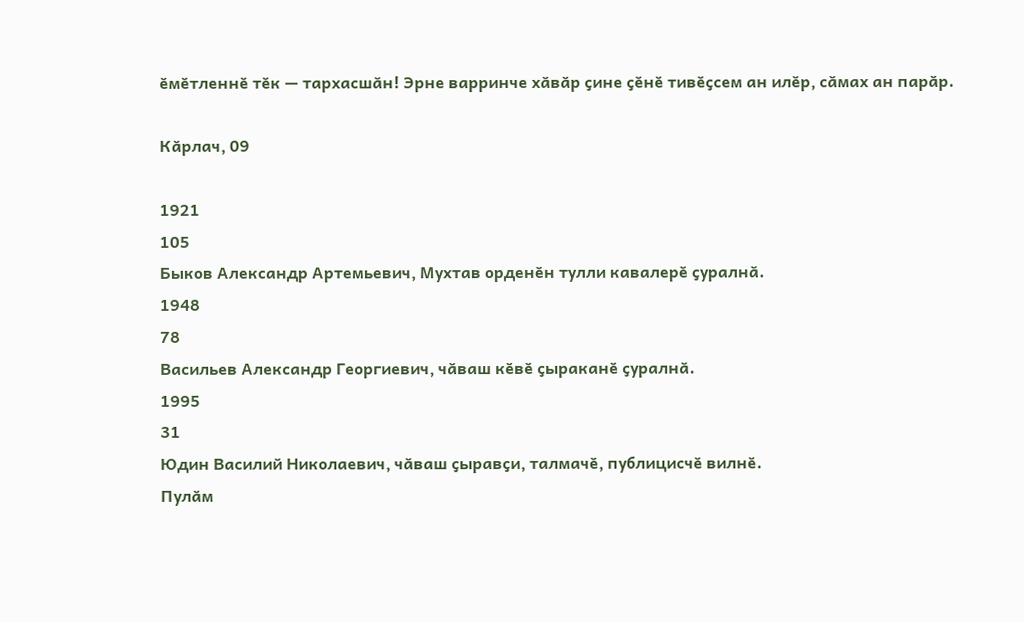ӗмӗтленнӗ тӗк — тархасшӑн! Эрне варринче хӑвӑр ҫине ҫӗнӗ тивӗҫсем ан илӗр, сӑмах ан парӑр.

Кӑрлач, 09

1921
105
Быков Александр Артемьевич, Мухтав орденӗн тулли кавалерӗ ҫуралнӑ.
1948
78
Васильев Александр Георгиевич, чӑваш кӗвӗ ҫыраканӗ ҫуралнӑ.
1995
31
Юдин Василий Николаевич, чӑваш ҫыравҫи, талмачӗ, публицисчӗ вилнӗ.
Пулӑм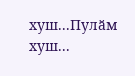хуш...Пулӑм хуш...